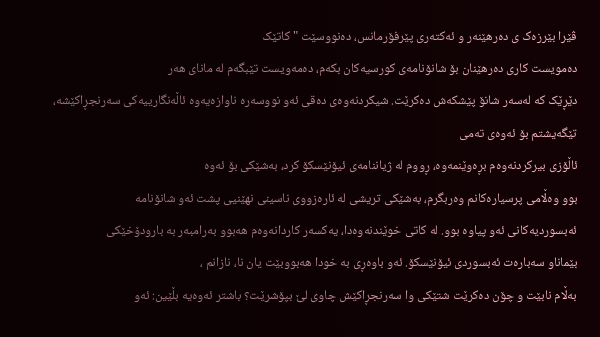ڤێرا بێرزەک ی دەرهێنەر و ئەکتەری پێرفۆرمانس، دەنووسێت " کاتێک
دەمویست کاری دەرهێنان بۆ شانۆنامەی کورسیەکان بکەم، دەمەویست تێبگەم لە مانای هەر
دێڕێک کە لەسەر شانۆ پێشکەش دەکرێت. شیکردنەوەی دەقی ئەو نووسەرە ناوازەیەوە ئاڵەنگارییەکی سەرنجڕاکێشە، تێگەیشتم بۆ ئەوەی تەمی
ئاڵۆزی بیرکردنەوەم بڕەوێنمەوە، ڕووم لە ژیاننامەی ئیۆنێسکۆ کرد، بەشێکی بۆ ئەوە
بوو وەڵامی پرسیارەکانم وەربگرم، بەشێکی تریشی لە ئارەزووی ناسینی نهێنیی پشت ئەو شانۆنامە
ئەبسوردیەکانی ئەو پیاوە بوو. لە کاتی خوێندنەوەدا، یەکسەر کاردانەوەم هەبوو بەرامبەر بە بارودۆخێکی
بێماناو سەبارەت ئەبسوردی ئیۆنێسکۆ. ئەو باوەڕی بە خودا هەبووبێت یان نا، نازانم ،
بەڵام نابێت و چۆن دەکرێت شتێکی وا سەرنجڕاکێش چاوی لێ بپۆشرێت؟ باشتر ئەوەیە بڵێین: ئەو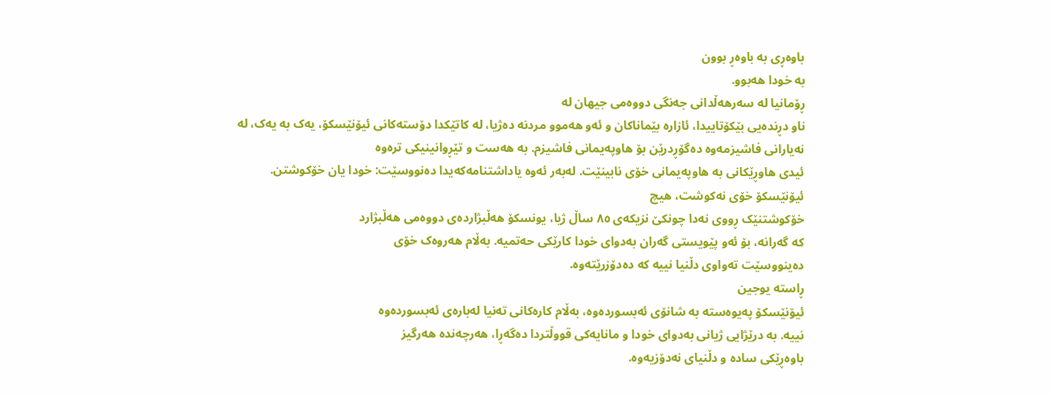باوەڕی بە باوەڕ بوون
بە خودا هەبوو.
ڕۆمانیا لە سەرهەڵدانی جەنگی دووەمی جیهان لە
ناو دڕندەیی بێکۆتاییدا، ئازارە بێماناکان و ئەو هەموو مردنە دەژیا، لە کاتێکدا دۆستەکانی ئیۆنێسکۆ، یەک بە یەک، لە
نەیارانی فاشیزمەوە دەگۆڕدرێن بۆ هاوپەیمانی فاشیزم. بە هەست و تێڕوانینیکی ترەوە
ئیدی هاوڕێکانی بە هاوپەیمانی خۆی نابینێت. لەبەر ئەوە یاداشتنامەکەیدا دەنووسێت: خودا یان خۆکوشتن.
ئیۆنێسکۆ خۆی نەکوشت، هیچ
خۆکوشتنێک ڕووی نەدا چونکێ نزیکەی ٨٥ ساڵ ژیا، یونسکۆ هەڵبژاردەی دووەمی هەڵبژارد
کە گەرانە، بۆ ئەو پێویستی گەران بەدوای خودا کارێکی حەتمیە. بەڵام هەروەک خۆی
دەینووسێت تەواوی دڵنیا نییە کە دەدۆزرێتەوە.
ڕاستە یوجین
ئیۆنێسکۆ پەیوەستە بە شانۆی ئەبسوردەوە، بەڵام کارەکانی تەنیا لەبارەی ئەبسوردەوە
نییە. بە درێژایی ژیانی بەدوای خودا و مانایەکی قووڵتردا دەگەڕا، هەرچەندە هەرگیز
باوەڕێکی سادە و دڵنیای نەدۆزیەوە.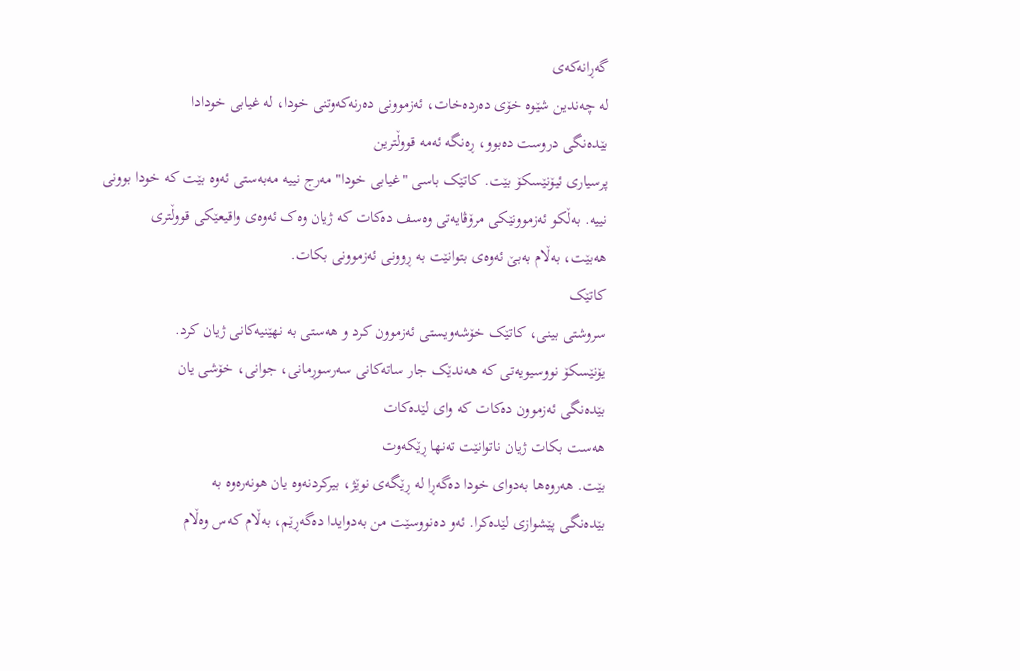گەڕانەکەی
لە چەندین شێوە خۆی دەردەخات، ئەزموونی دەرنەکەوتنی خودا، لە غیابی خودادا
بێدەنگی دروست دەبوو، ڕەنگە ئەمە قووڵترین
پرسیاری ئیۆنێسکۆ بێت. کاتێک باسی "غیابی خودا" مەرج نییە مەبەستی ئەوە بێت کە خودا بوونی
نییە. بەڵکو ئەزموونێکی مرۆڤایەتی وەسف دەکات کە ژیان وەک ئەوەی واقیعێکی قووڵتری
هەبێت، بەڵام بەبێ ئەوەی بتوانێت بە ڕوونی ئەزموونی بکات.
کاتێک
سروشتی بینی، کاتێک خۆشەویستی ئەزموون کرد و هەستی بە نهێنیەکانی ژیان کرد.
یۆنێسکۆ نووسیویەتی کە هەندێک جار ساتەکانی سەرسوڕمانی، جوانی، خۆشی یان
بێدەنگی ئەزموون دەکات کە وای لێدەکات
هەست بکات ژیان ناتوانێت تەنها ڕێکەوت
بێت. هەروەها بەدوای خودا دەگەڕا لە ڕێگەی نوێژ، بیرکردنەوە یان هونەرەوە بە
بێدەنگی پێشوازی لێدەکرا. ئەو دەنووسێت من بەدوایدا دەگەڕێم، بەڵام کەس وەڵام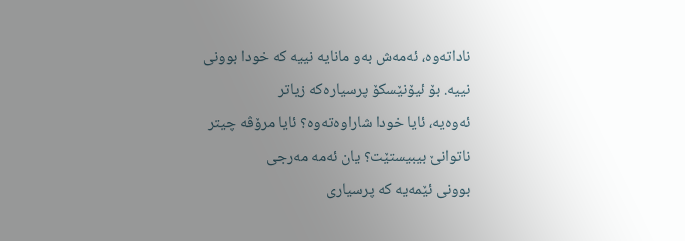ناداتەوە، ئەمەش بەو مانایە نییە کە خودا بوونی نییە. بۆ ئیۆنێسکۆ پرسیارەکە زیاتر
ئەوەیە، ئایا خودا شاراوەتەوە؟ ئایا مرۆڤە چیتر ناتوانێ بیبیستێت؟ یان ئەمە مەرجی
بوونی ئێمەیە کە پرسیاری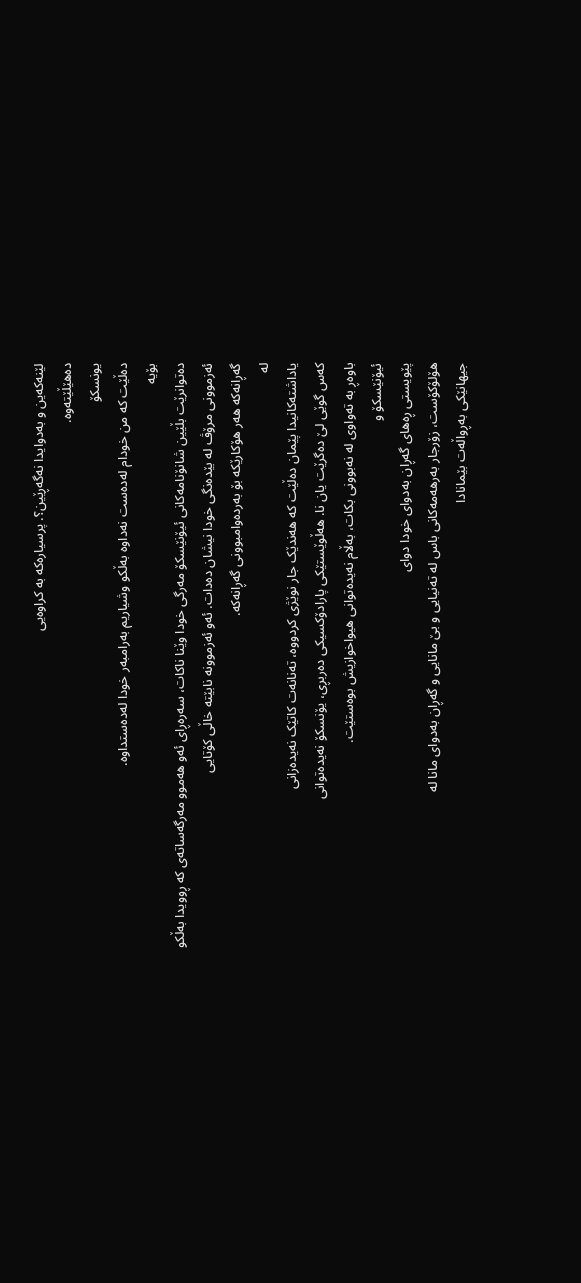لێنەکەین و بەدوایدا نەگەڕێین؟. پرسیارەکە بە کراوەیی
دەهێڵێتەوە.
یونسکۆ
دەڵێت کە من خودام لەدەست نەداوە بەڵکو وشیاریم بەرامبەر خودا لەدەستداوە.
بۆیە
دەتوانرێت بڵێین شانۆنامەکانی ئیۆنێسکۆ مەرگی خودا وێنا ناکات، سەرەڕای ئەو هەموو مەرگەساتەی کە ڕوویدا بەڵکو
ئەزموونی مرۆڤ لە بێدەنگی خودا نیشان دەدات. ئەو ئەزموونە نابێتە خاڵی کۆتایی
گەڕانەکە هەر هۆکارێکە بۆ بەردەوامبوونی گەڕانەکە.
لە
یاداشتەکانیدا پێمان دەڵێت کە هەندێک جار نوێژی کردووە، تەنانەت کاتێک نەیدەزانی
کەس گوێی لێ دەگرێت یان نا. هەڵوێستێکی پارادۆکسیکی دەربڕی، یۆنسکۆ نەیدەتوانی
باوەڕ بە تەواوی لە نەبوونی بکات، بەڵام نەیدەتوانی هیواخوازیش بوەستێت.
ئیۆنێسکۆ و
پێویستی ڕەهای گەڕان بەدوای خودا دوای
هۆلۆکۆست، زۆرجار بەرهەمەکانی باس لە تەنیایی و بێ مانایی و گەڕان بەدوای مانا لە
جیهانێکی بەڕواڵەت بێمانادا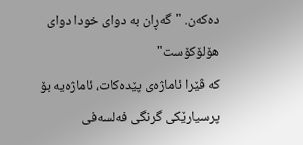دەکەن. "گەڕان بە دوای خودا دوای هۆلۆکۆست"
کە ڤێرا ئاماژەی پێدەکات، ئاماژەیە بۆ
پرسیارێکی گرنگی فەلسەفی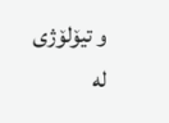و تیۆلۆژی لە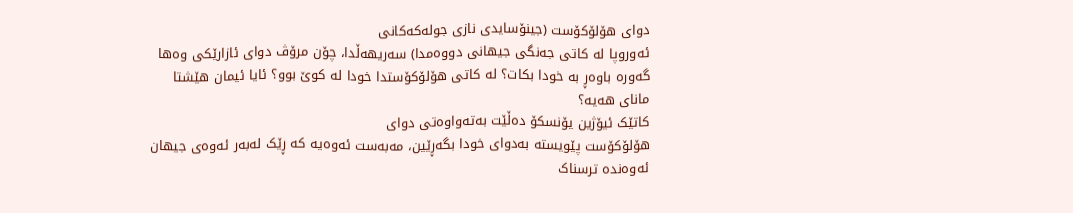دوای هۆلۆکۆست (جینۆسایدی نازی جولەکەکانی
ئەوروپا لە کاتی جەنگی جیهانی دووەمدا) سەریهەڵدا، چۆن مرۆڤ دوای ئازارێکی وەها
گەورە باوەڕ بە خودا بکات؟ لە کاتی هۆلۆکۆستدا خودا لە کوێ بوو؟ ئایا ئیمان هێشتا
مانای هەیە؟
کاتێک ئیۆژین یۆنسکۆ دەڵێت بەتەواوەتی دوای
هۆلۆکۆست پێویستە بەدوای خودا بگەڕێین، مەبەست ئەوەیە کە ڕێک لەبەر ئەوەی جیهان
ئەوەندە ترسناک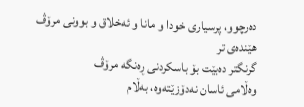دەرچوو، پرسیاری خودا و مانا و ئەخلاق و بوونی مرۆڤ هێندەی تر
گرنگتر دەبێت بۆ باسکردنی ڕەنگە مرۆڤ
وەڵامی ئاسان نەدۆزێتەوە، بەڵام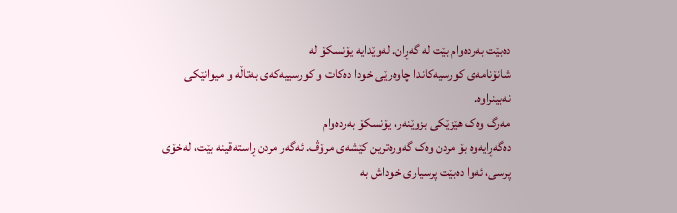دەبێت بەردەوام بێت لە گەڕان. لەوێدایە یۆنسکۆ لە
شانۆنامەی کورسیەکاندا چاوەرێی خودا دەکات و کورسییەکەی بەتاڵە و میوانێکی
نەبینراوە.
مەرگ وەک هێزێکی بزوێنەر، یۆنسکۆ بەردەوام
دەگەڕایەوە بۆ مردن وەک گەورەترین کێشەی مرۆڤ. ئەگەر مردن ڕاستەقینە بێت، لەخۆی
پرسی، ئەوا دەبێت پرسیاری خوداش بە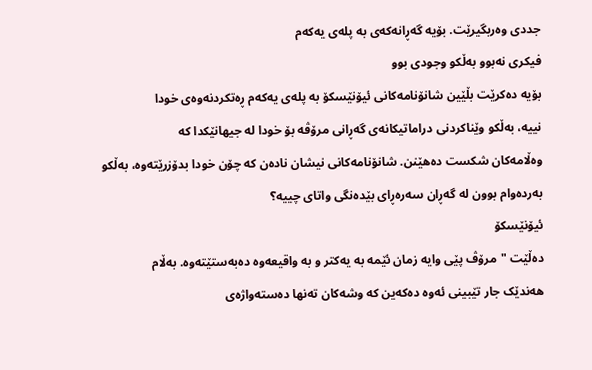جددی وەربگیرێت. بۆیە گەڕانەکەی بە پلەی یەکەم
فیکری نەبوو بەڵکو وجودی بوو
بۆیە دەکرێت بڵێین شانۆنامەکانی ئیۆنێسکۆ بە پلەی یەکەم ڕەتکردنەوەی خودا
نییە، بەڵکو وێناکردنی دراماتیکانەی گەڕانی مرۆڤە بۆ خودا لە جیهانێکدا کە
وەڵامەکان شکست دەهێنن. شانۆنامەکانی نیشان نادەن کە چۆن خودا بدۆزرێتەوە، بەڵکو
بەردەوام بوون لە گەڕان سەرەڕای بێدەنگی واتای چییە؟
ئیۆنێسکۆ
دەڵێت "مرۆڤ پێی وایە زمان ئێمە بە یەکتر و بە واقیعەوە دەبەستێتەوە. بەڵام
هەندێک جار تێبینی ئەوە دەکەین کە وشەکان تەنها دەستەواژەی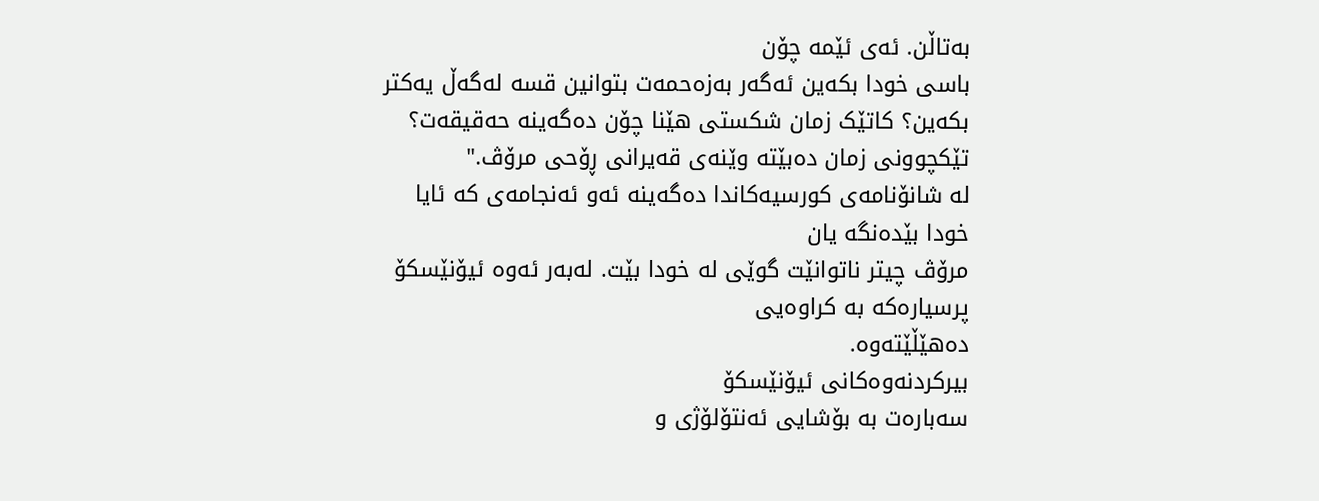بەتاڵن. ئەی ئێمە چۆن
باسی خودا بکەین ئەگەر بەزەحمەت بتوانین قسە لەگەڵ یەکتر بکەین؟ کاتێک زمان شکستی هێنا چۆن دەگەینە حەقیقەت؟
تێکچوونی زمان دەبێتە وێنەی قەیرانی ڕۆحی مرۆڤ."
لە شانۆنامەی کورسیەکاندا دەگەینە ئەو ئەنجامەی کە ئایا خودا بێدەنگە یان
مرۆڤ چیتر ناتوانێت گوێی لە خودا بێت. لەبەر ئەوە ئیۆنێسکۆ پرسیارەکە بە کراوەیی
دەهێڵێتەوە.
بیرکردنەوەکانی ئیۆنێسکۆ
سەبارەت بە بۆشایی ئەنتۆلۆژی و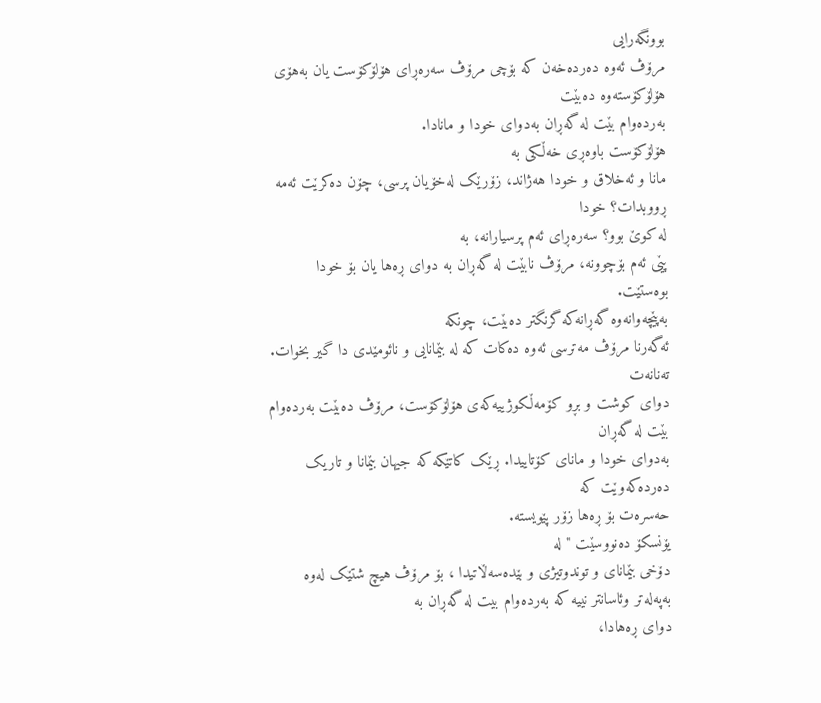بوونگەرایی
مرۆڤ ئەوە دەردەخەن کە بۆچی مرۆڤ سەرەڕای هۆلۆکۆست یان بەهۆی هۆلۆکۆستەوە دەبێت
بەردەوام بێت لە گەڕان بەدوای خودا و مانادا.
هۆلۆکۆست باوەڕی خەڵکی بە
مانا و ئەخلاق و خودا هەژاند، زۆرێک لەخۆیان پرسی، چۆن دەکرێت ئەمە ڕووبدات؟ خودا
لە کوێ بوو؟ سەرەڕای ئەم پرسیارانە، بە
پێی ئەم بۆچوونە، مرۆڤ نابێت لە گەڕان بە دوای ڕەها یان بۆ خودا بوەستێت.
بەپێچەوانەوە گەڕانەکە گرنگتر دەبێت، چونکە
ئەگەرنا مرۆڤ مەترسی ئەوە دەکات کە لە بێمانایی و نائومێدی دا گیر بخوات. تەنانەت
دوای کوشت و بڕو کۆمەڵکوژییەکەی هۆلۆکۆست، مرۆڤ دەبێت بەردەوام بێت لە گەڕان
بەدوای خودا و مانای کۆتاییدا. ڕێک کاتێکە کە جیهان بێمانا و تاریک دەردەکەوێت کە
حەسرەت بۆ ڕەها زۆر پێویستە.
یۆنسکۆ دەنووسێت " لە
دۆخی بێمانای و توندوتیژی و بێدەسەڵاتیدا ، بۆ مرۆڤ هیچ شتێک لەوە بەپەلەتر وئاسانتر نییە کە بەردەوام بیت لە گەڕان بە
دوای ڕەهادا،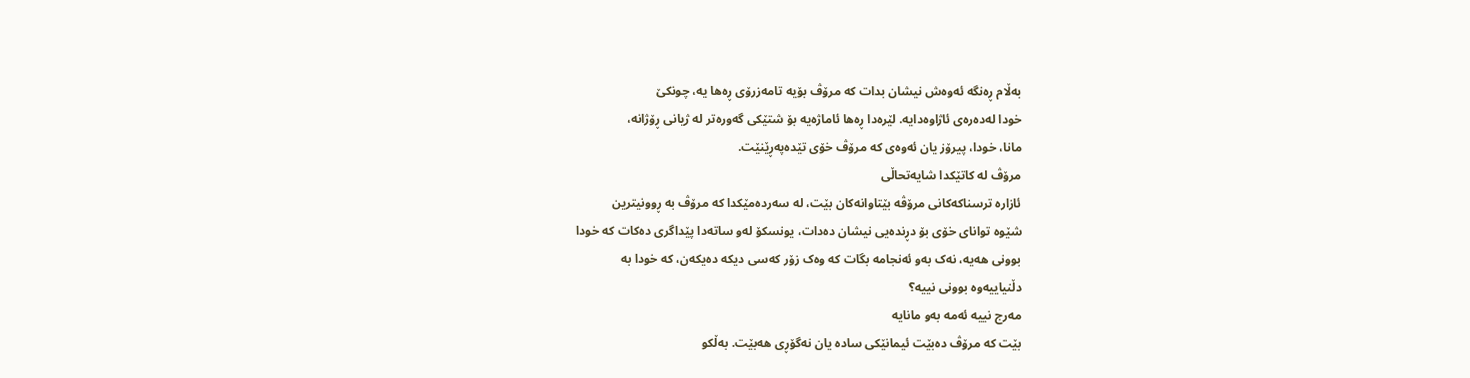بەڵام ڕەنگە ئەوەش نیشان بدات کە مرۆڤ بۆیە تامەزرۆی ڕەها یە، چونکێ
خودا لەدەرەی ئاژاوەدایە. لێرەدا ڕەها ئاماژەیە بۆ شتێکی گەورەتر لە ژیانی ڕۆژانە،
مانا، خودا، پیرۆز یان ئەوەی کە مرۆڤ خۆی تێدەپەڕێنێت.
مرۆڤ لە کاتێکدا شایەتحاڵی
ئازارە ترسناکەکانی مرۆڤە بێتاوانەکان بێت، لە سەردەمێکدا کە مرۆڤ بە ڕوونیترین
شێوە توانای خۆی بۆ دڕندەیی نیشان دەدات، یونسکۆ لەو ساتەدا پێداگری دەکات کە خودا
بوونی هەیە، نەک بەو ئەنجامە بگات کە وەک زۆر کەسی دیکە دەیکەن، کە خودا بە
دڵنیاییەوە بوونی نییە؟
مەرج نییە ئەمە بەو مانایە
بێت کە مرۆڤ دەبێت ئیمانێکی سادە یان نەگۆڕی هەبێت. بەڵکو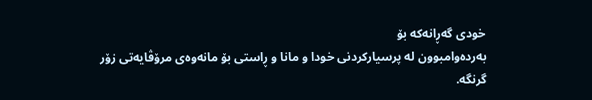خودی گەڕانەکە بۆ
بەردەوامبوون لە پرسیارکردنی خودا و مانا و ڕاستی بۆ مانەوەی مرۆڤایەتی زۆر گرنگە.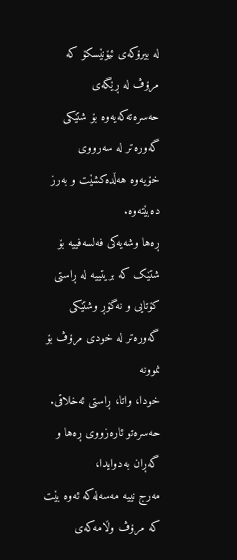لە بیرۆکەی ئیۆنێسکۆ کە مرۆڤ لە ڕێگەی حەسرەتەکەیەوە بۆ شتێکی گەورەتر لە سەرووی
خۆیەوە هەڵدەکشێت و بەرز دەبێتەوە.
ڕەها وشەیەکی فەلسەفییە بۆ
شتێک کە بریتییە لە ڕاستی کۆتایی و نەگۆڕ وشتێکی گەورەتر لە خودی مرۆڤ بۆ نموونە
خودا، واتا، ڕاستی ئەخلاقی.
حەسرەتو ئارەزووی ڕەها و گەڕان بەدوایدا،
مەرج نییە مەسەلەکە ئەوە بێت کە مرۆڤ وڵامەکەی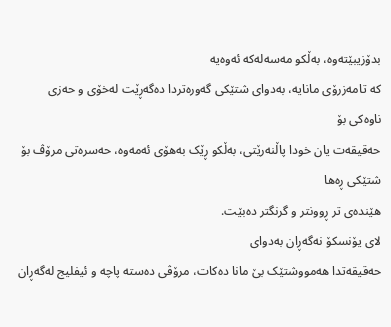بدۆزیبێتەوە، بەڵکو مەسەلەکە ئەوەیە
کە تامەزرۆی مانایە، بەدوای شتێکی گەورەتردا دەگەڕێت لەخۆی و حەزی ناوەکی بۆ
حەقیقەت یان خودا پاڵنەرێتی، بەڵکو ڕێک بەهۆی ئەمەوە، حەسرەتی مرۆڤ بۆ شتێکی ڕەها
هێندەی تر ڕوونتر و گرنگتر دەبێت.
لای یۆنسکۆ نەگەڕان بەدوای
حەقیقەتدا هەمووشتێک بێ مانا دەکات، مرۆڤی دەستە پاچە و ئیفلیج لەگەڕان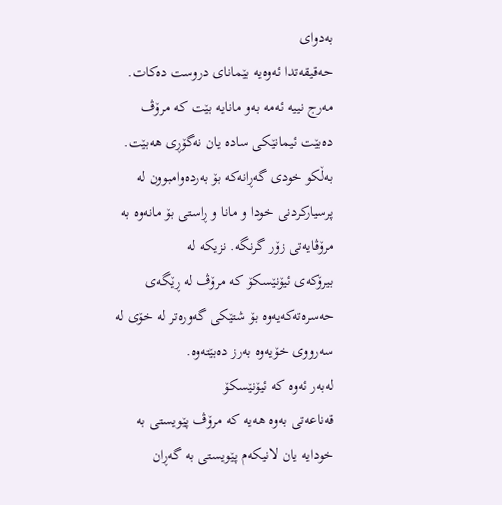بەدوای
حەقیقەتدا ئەوەیە بێمانای دروست دەکات. مەرج نییە ئەمە بەو مانایە بێت کە مرۆڤ
دەبێت ئیمانێکی سادە یان نەگۆڕی هەبێت. بەڵکو خودی گەڕانەکە بۆ بەردەوامبوون لە
پرسیارکردنی خودا و مانا و ڕاستی بۆ مانەوە بە مرۆڤایەتی زۆر گرنگە. نزیکە لە
بیرۆکەی ئیۆنێسکۆ کە مرۆڤ لە ڕێگەی حەسرەتەکەیەوە بۆ شتێکی گەورەتر لە خۆی لە
سەرووی خۆیەوە بەرز دەبێتەوە.
لەبەر ئەوە کە ئیۆنێسکۆ
قەناعەتی بەوە هەیە کە مرۆڤ پێویستی بە خودایە یان لانیکەم پێویستی بە گەڕان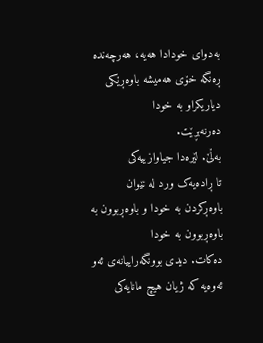بەدوای خودادا هەیە، هەرچەندە ڕەنگە خۆی هەمیشە باوەڕێکی دیاریکراو بە خودا
دەرنەبڕێت.
بەڵێ. لێرەدا جیاوازییەکی
تا ڕادەیەک ورد لە نێوان باوەڕکردن بە خودا و باوەڕبوون بە باوەڕبوون بە خودا
دەکات. دیدی بوونگەراییانەی ئەو ئەوەیە کە ژیان هیچ مانایەکی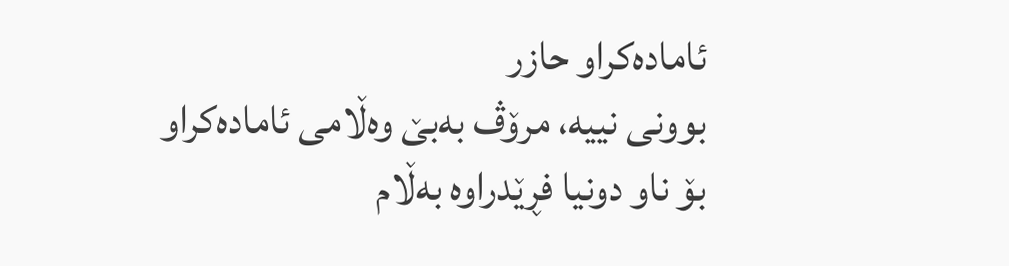ئامادەکراو حازر
بوونی نییە، مرۆڤ بەبێ وەڵامی ئامادەکراو
بۆ ناو دونیا فڕێدراوە بەڵام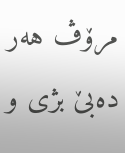مرۆڤ هەر دەبێ بژی و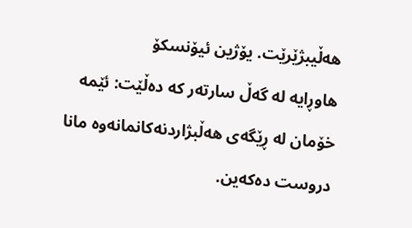هەڵیبژێرێت. یۆژین ئیۆنسکۆ
هاوڕایە لە گەڵ سارتەر کە دەڵێت: ئێمە خۆمان لە ڕێگەی هەڵبژاردنەکانمانەوە مانا
دروست دەکەین.